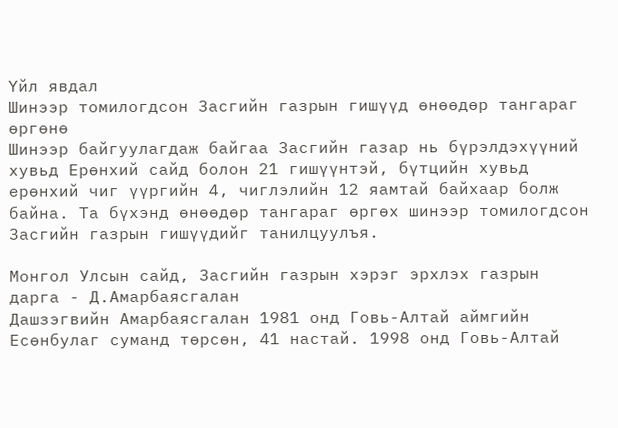Үйл явдал
Шинээр томилогдсон Засгийн газрын гишүүд өнөөдөр тангараг өргөнө
Шинээр байгуулагдаж байгаа Засгийн газар нь бүрэлдэхүүний хувьд Ерөнхий сайд болон 21 гишүүнтэй, бүтцийн хувьд ерөнхий чиг үүргийн 4, чиглэлийн 12 яамтай байхаар болж байна. Та бүхэнд өнөөдөр тангараг өргөх шинээр томилогдсон Засгийн газрын гишүүдийг танилцуулъя.

Монгол Улсын сайд, Засгийн газрын хэрэг эрхлэх газрын дарга - Д.Амарбаясгалан
Дашзэгвийн Амарбаясгалан 1981 онд Говь-Алтай аймгийн Есөнбулаг суманд төрсөн, 41 настай. 1998 онд Говь-Алтай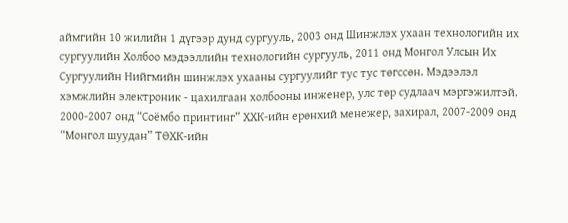аймгийн 10 жилийн 1 дүгээр дунд сургууль, 2003 онд Шинжлэх ухаан технологийн их сургуулийн Холбоо мэдээллийн технологийн сургууль, 2011 онд Монгол Улсын Их Сургуулийн Нийгмийн шинжлэх ухааны сургуулийг тус тус төгссөн. Мэдээлэл хэмжлийн электроник - цахилгаан холбооны инженер, улс төр судлаач мэргэжилтэй. 2000-2007 онд “Соёмбо принтинг” ХХК-ийн ерөнхий менежер, захирал, 2007-2009 онд “Монгол шуудан” ТӨХК-ийн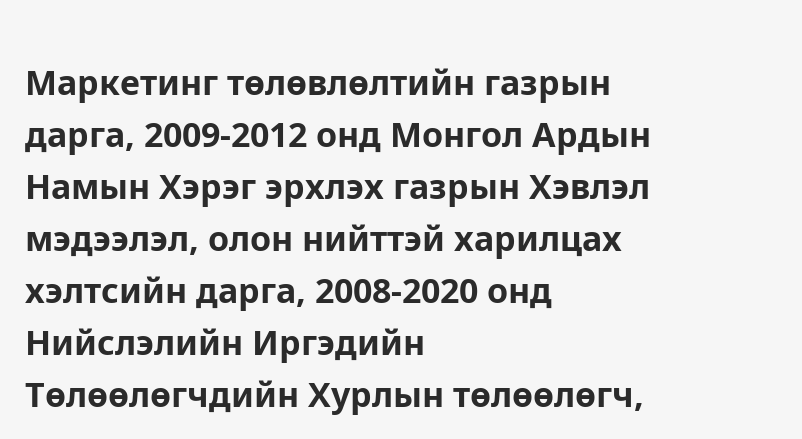Маркетинг төлөвлөлтийн газрын дарга, 2009-2012 онд Монгол Ардын Намын Хэрэг эрхлэх газрын Хэвлэл мэдээлэл, олон нийттэй харилцах хэлтсийн дарга, 2008-2020 онд Нийслэлийн Иргэдийн Төлөөлөгчдийн Хурлын төлөөлөгч,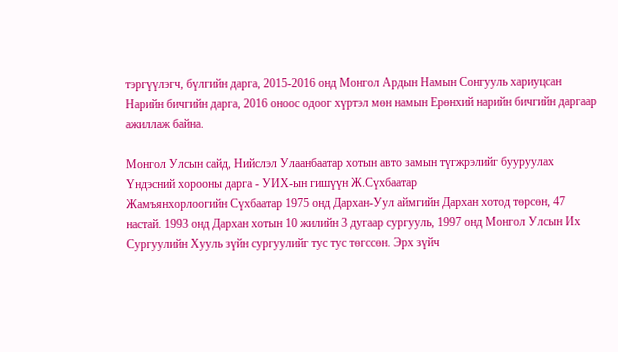тэргүүлэгч, бүлгийн дарга, 2015-2016 онд Монгол Ардын Намын Сонгууль хариуцсан Нарийн бичгийн дарга, 2016 оноос одоог хүртэл мөн намын Ерөнхий нарийн бичгийн даргаар ажиллаж байна.

Монгол Улсын сайд, Нийслэл Улаанбаатар хотын авто замын түгжрэлийг бууруулах Үндэсний хорооны дарга - УИХ-ын гишүүн Ж.Сүхбаатар
Жамъянхорлоогийн Сүхбаатар 1975 онд Дархан-Уул аймгийн Дархан хотод төрсөн, 47 настай. 1993 онд Дархан хотын 10 жилийн 3 дугаар сургууль, 1997 онд Монгол Улсын Их Сургуулийн Хууль зүйн сургуулийг тус тус төгссөн. Эрх зүйч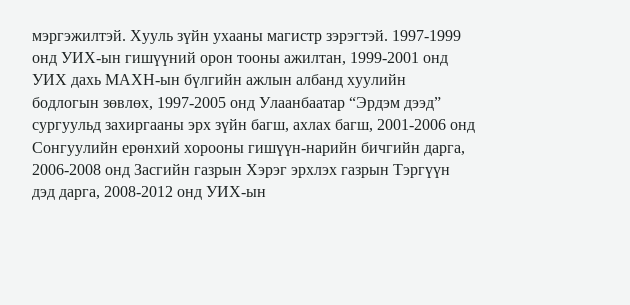мэргэжилтэй. Хууль зүйн ухааны магистр зэрэгтэй. 1997-1999 онд УИХ-ын гишүүний орон тооны ажилтан, 1999-2001 онд УИХ дахь МАХН-ын бүлгийн ажлын албанд хуулийн бодлогын зөвлөх, 1997-2005 онд Улаанбаатар “Эрдэм дээд” сургуульд захиргааны эрх зүйн багш, ахлах багш, 2001-2006 онд Сонгуулийн ерөнхий хорооны гишүүн-нарийн бичгийн дарга, 2006-2008 онд Засгийн газрын Хэрэг эрхлэх газрын Тэргүүн дэд дарга, 2008-2012 онд УИХ-ын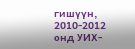гишүүн, 2010-2012 онд УИХ-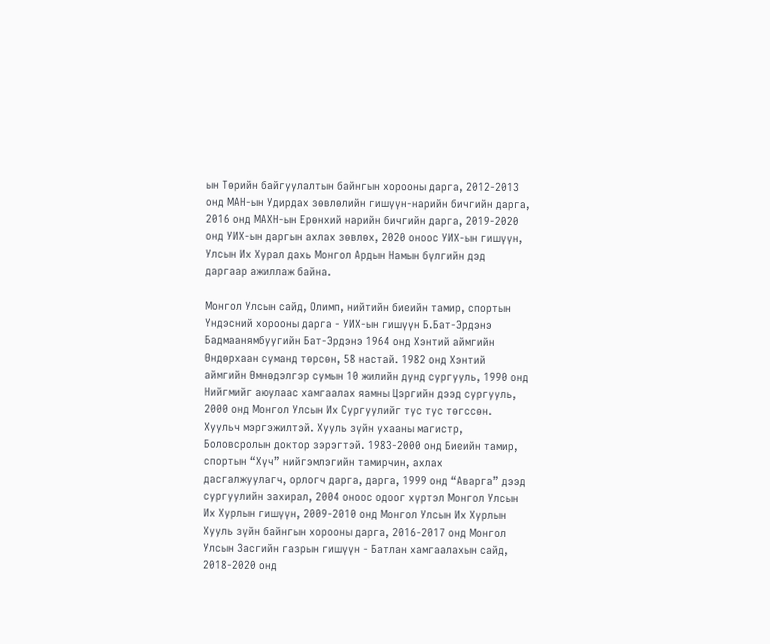ын Төрийн байгуулалтын байнгын хорооны дарга, 2012-2013 онд МАН-ын Удирдах зөвлөлийн гишүүн-нарийн бичгийн дарга, 2016 онд МАХН-ын Ерөнхий нарийн бичгийн дарга, 2019-2020 онд УИХ-ын даргын ахлах зөвлөх, 2020 оноос УИХ-ын гишүүн, Улсын Их Хурал дахь Монгол Ардын Намын бүлгийн дэд даргаар ажиллаж байна.

Монгол Улсын сайд, Олимп, нийтийн биеийн тамир, спортын Үндэсний хорооны дарга - УИХ-ын гишүүн Б.Бат-Эрдэнэ
Бадмаанямбуугийн Бат-Эрдэнэ 1964 онд Хэнтий аймгийн Өндөрхаан суманд төрсөн, 58 настай. 1982 онд Хэнтий аймгийн Өмнөдэлгэр сумын 10 жилийн дунд сургууль, 1990 онд Нийгмийг аюулаас хамгаалах яамны Цэргийн дээд сургууль, 2000 онд Монгол Улсын Их Сургуулийг тус тус төгссөн. Хуульч мэргэжилтэй. Хууль зүйн ухааны магистр, Боловсролын доктор зэрэгтэй. 1983-2000 онд Биеийн тамир, спортын “Хүч” нийгэмлэгийн тамирчин, ахлах дасгалжуулагч, орлогч дарга, дарга, 1999 онд “Аварга” дээд сургуулийн захирал, 2004 оноос одоог хүртэл Монгол Улсын Их Хурлын гишүүн, 2009-2010 онд Монгол Улсын Их Хурлын Хууль зүйн байнгын хорооны дарга, 2016-2017 онд Монгол Улсын Засгийн газрын гишүүн - Батлан хамгаалахын сайд, 2018-2020 онд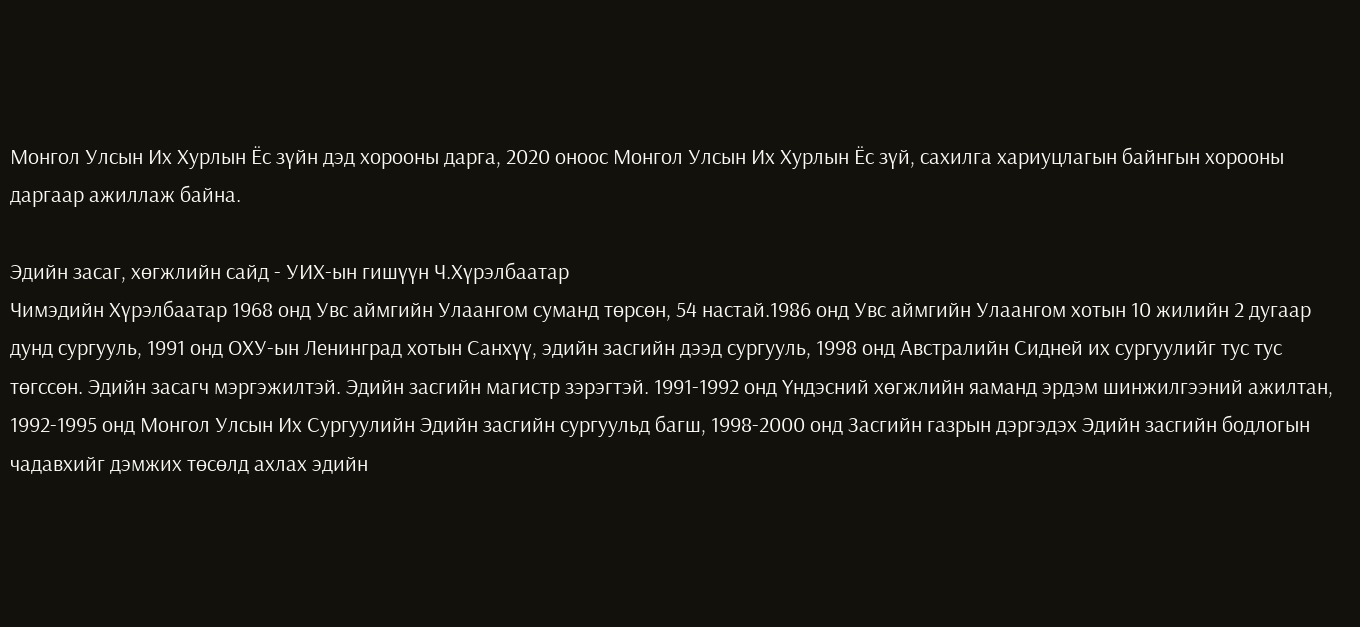Монгол Улсын Их Хурлын Ёс зүйн дэд хорооны дарга, 2020 оноос Монгол Улсын Их Хурлын Ёс зүй, сахилга хариуцлагын байнгын хорооны даргаар ажиллаж байна.

Эдийн засаг, хөгжлийн сайд - УИХ-ын гишүүн Ч.Хүрэлбаатар
Чимэдийн Хүрэлбаатар 1968 онд Увс аймгийн Улаангом суманд төрсөн, 54 настай.1986 онд Увс аймгийн Улаангом хотын 10 жилийн 2 дугаар дунд сургууль, 1991 онд ОХУ-ын Ленинград хотын Санхүү, эдийн засгийн дээд сургууль, 1998 онд Австралийн Сидней их сургуулийг тус тус төгссөн. Эдийн засагч мэргэжилтэй. Эдийн засгийн магистр зэрэгтэй. 1991-1992 онд Yндэсний хөгжлийн яаманд эрдэм шинжилгээний ажилтан, 1992-1995 онд Монгол Улсын Их Сургуулийн Эдийн засгийн сургуульд багш, 1998-2000 онд Засгийн газрын дэргэдэх Эдийн засгийн бодлогын чадавхийг дэмжих төсөлд ахлах эдийн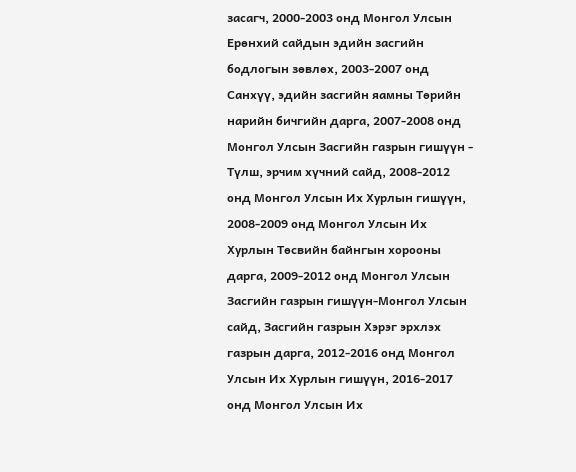засагч, 2000-2003 онд Монгол Улсын Ерөнхий сайдын эдийн засгийн бодлогын зөвлөх, 2003-2007 онд Санхүү, эдийн засгийн яамны Төрийн нарийн бичгийн дарга, 2007-2008 онд Монгол Улсын Засгийн газрын гишүүн - Түлш, эрчим хүчний сайд, 2008-2012 онд Монгол Улсын Их Хурлын гишүүн, 2008-2009 онд Монгол Улсын Их Хурлын Төсвийн байнгын хорооны дарга, 2009-2012 онд Монгол Улсын Засгийн газрын гишүүн-Монгол Улсын сайд, Засгийн газрын Хэрэг эрхлэх газрын дарга, 2012-2016 онд Монгол Улсын Их Хурлын гишүүн, 2016-2017 онд Монгол Улсын Их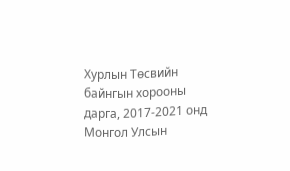Хурлын Төсвийн байнгын хорооны дарга, 2017-2021 онд Монгол Улсын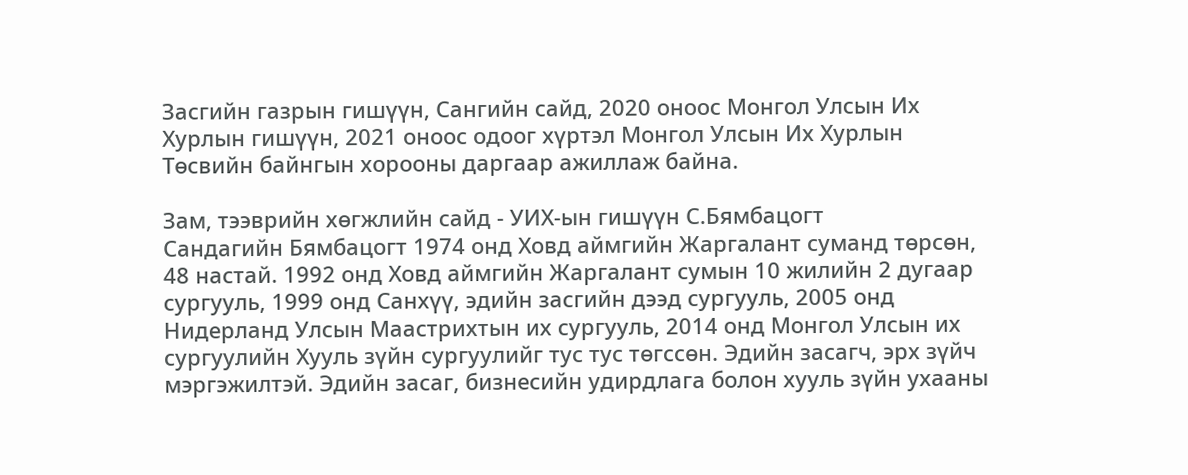Засгийн газрын гишүүн, Сангийн сайд, 2020 оноос Монгол Улсын Их Хурлын гишүүн, 2021 оноос одоог хүртэл Монгол Улсын Их Хурлын Төсвийн байнгын хорооны даргаар ажиллаж байна.

Зам, тээврийн хөгжлийн сайд - УИХ-ын гишүүн С.Бямбацогт
Сандагийн Бямбацогт 1974 онд Ховд аймгийн Жаргалант суманд төрсөн, 48 настай. 1992 онд Ховд аймгийн Жаргалант сумын 10 жилийн 2 дугаар сургууль, 1999 онд Санхүү, эдийн засгийн дээд сургууль, 2005 онд Нидерланд Улсын Маастрихтын их сургууль, 2014 онд Монгол Улсын их сургуулийн Хууль зүйн сургуулийг тус тус төгссөн. Эдийн засагч, эрх зүйч мэргэжилтэй. Эдийн засаг, бизнесийн удирдлага болон хууль зүйн ухааны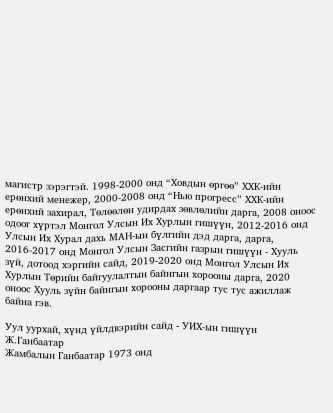магистр зэрэгтэй. 1998-2000 онд “Ховдын өргөө” ХХК-ийн ерөнхий менежер, 2000-2008 онд “Нью прогресс” ХХК-ийн ерөнхий захирал, Төлөөлөн удирдах зөвлөлийн дарга, 2008 оноос одоог хүртэл Монгол Улсын Их Хурлын гишүүн, 2012-2016 онд Улсын Их Хурал дахь МАН-ын бүлгийн дэд дарга, дарга, 2016-2017 онд Монгол Улсын Засгийн газрын гишүүн - Хууль зүй, дотоод хэргийн сайд, 2019-2020 онд Монгол Улсын Их Хурлын Төрийн байгуулалтын байнгын хорооны дарга, 2020 оноос Хууль зүйн байнгын хорооны даргаар тус тус ажиллаж байна гэв.

Уул уурхай, хүнд үйлдвэрийн сайд - УИХ-ын гишүүн Ж.Ганбаатар
Жамбалын Ганбаатар 1973 онд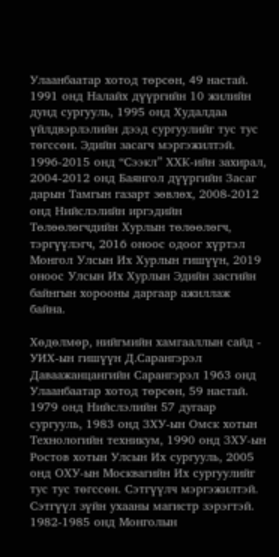Улаанбаатар хотод төрсөн, 49 настай. 1991 онд Налайх дүүргийн 10 жилийн дунд сургууль, 1995 онд Худалдаа үйлдвэрлэлийн дээд сургуулийг тус тус төгссөн. Эдийн засагч мэргэжилтэй. 1996-2015 онд “Сээкл” ХХК-ийн захирал, 2004-2012 онд Баянгол дүүргийн Засаг дарын Тамгын газарт зөвлөх, 2008-2012 онд Нийслэлийн иргэдийн Төлөөлөгчдийн Хурлын төлөөлөгч, тэргүүлэгч, 2016 оноос одоог хүртэл Монгол Улсын Их Хурлын гишүүн, 2019 оноос Улсын Их Хурлын Эдийн засгийн байнгын хорооны даргаар ажиллаж байна.

Хөдөлмөр, нийгмийн хамгааллын сайд - УИХ-ын гишүүн Д.Сарангэрэл
Даваажанцангийн Сарангэрэл 1963 онд Улаанбаатар хотод төрсөн, 59 настай. 1979 онд Нийслэлийн 57 дугаар сургууль, 1983 онд ЗХУ-ын Омск хотын Технологийн техникум, 1990 онд ЗХУ-ын Ростов хотын Улсын Их сургууль, 2005 онд ОХУ-ын Москвагийн Их сургуулийг тус тус төгссөн. Сэтгүүлч мэргэжилтэй. Сэтгүүл зүйн ухааны магистр зэрэгтэй. 1982-1985 онд Монголын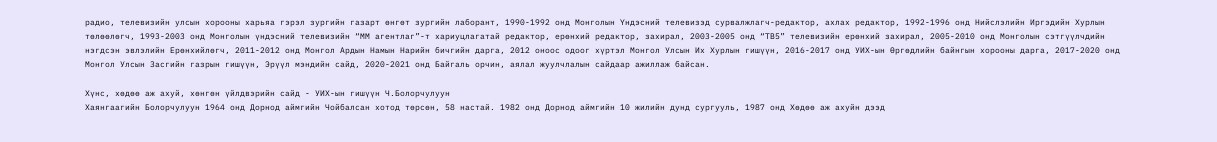радио, телевизийн улсын хорооны харьяа гэрэл зургийн газарт өнгөт зургийн лаборант, 1990-1992 онд Монголын Үндэсний телевизэд сурвалжлагч-редактор, ахлах редактор, 1992-1996 онд Нийслэлийн Иргэдийн Хурлын төлөөлөгч, 1993-2003 онд Монголын үндэсний телевизийн “ММ агентлаг”-т хариуцлагатай редактор, ерөнхий редактор, захирал, 2003-2005 онд “ТВ5” телевизийн ерөнхий захирал, 2005-2010 онд Монголын сэтгүүлчдийн нэгдсэн эвлэлийн Ерөнхийлөгч, 2011-2012 онд Монгол Ардын Намын Нарийн бичгийн дарга, 2012 оноос одоог хүртэл Монгол Улсын Их Хурлын гишүүн, 2016-2017 онд УИХ-ын Өргөдлийн байнгын хорооны дарга, 2017-2020 онд Монгол Улсын Засгийн газрын гишүүн, Эрүүл мэндийн сайд, 2020-2021 онд Байгаль орчин, аялал жуулчлалын сайдаар ажиллаж байсан.

Хүнс, хөдөө аж ахуй, хөнгөн үйлдвэрийн сайд - УИХ-ын гишүүн Ч.Болорчулуун
Хаянгаагийн Болорчулуун 1964 онд Дорнод аймгийн Чойбалсан хотод төрсөн, 58 настай. 1982 онд Дорнод аймгийн 10 жилийн дунд сургууль, 1987 онд Хөдөө аж ахуйн дээд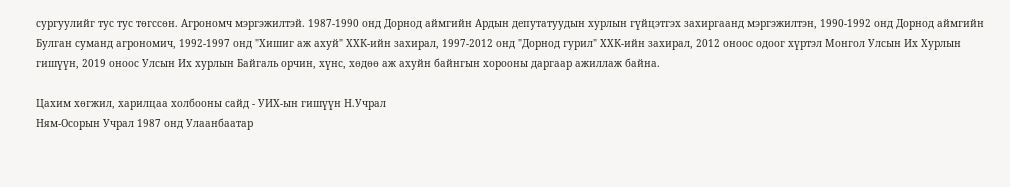сургуулийг тус тус төгссөн. Агрономч мэргэжилтэй. 1987-1990 онд Дорнод аймгийн Ардын депутатуудын хурлын гүйцэтгэх захиргаанд мэргэжилтэн, 1990-1992 онд Дорнод аймгийн Булган суманд агрономич, 1992-1997 онд "Хишиг аж ахуй" ХХК-ийн захирал, 1997-2012 онд "Дорнод гурил" ХХК-ийн захирал, 2012 оноос одоог хүртэл Монгол Улсын Их Хурлын гишүүн, 2019 оноос Улсын Их хурлын Байгаль орчин, хүнс, хөдөө аж ахуйн байнгын хорооны даргаар ажиллаж байна.

Цахим хөгжил, харилцаа холбооны сайд - УИХ-ын гишүүн Н.Учрал
Ням-Осорын Учрал 1987 онд Улаанбаатар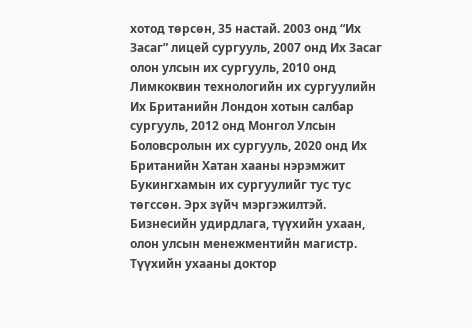хотод төрсөн, 35 настай. 2003 онд “Их Засаг” лицей сургууль, 2007 онд Их Засаг олон улсын их сургууль, 2010 онд Лимкоквин технологийн их сургуулийн Их Британийн Лондон хотын салбар сургууль, 2012 онд Монгол Улсын Боловсролын их сургууль, 2020 онд Их Британийн Хатан хааны нэрэмжит Букингхамын их сургуулийг тус тус төгссөн. Эрх зүйч мэргэжилтэй. Бизнесийн удирдлага, түүхийн ухаан, олон улсын менежментийн магистр. Түүхийн ухааны доктор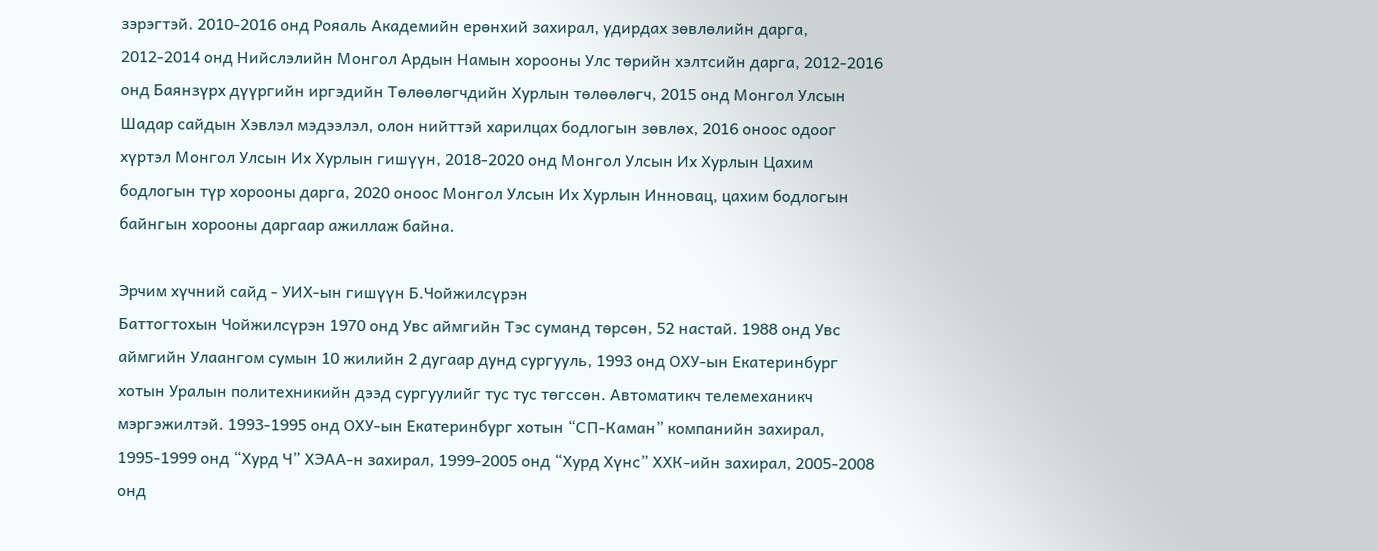зэрэгтэй. 2010-2016 онд Рояаль Академийн ерөнхий захирал, удирдах зөвлөлийн дарга, 2012-2014 онд Нийслэлийн Монгол Ардын Намын хорооны Улс төрийн хэлтсийн дарга, 2012-2016 онд Баянзүрх дүүргийн иргэдийн Төлөөлөгчдийн Хурлын төлөөлөгч, 2015 онд Монгол Улсын Шадар сайдын Хэвлэл мэдээлэл, олон нийттэй харилцах бодлогын зөвлөх, 2016 оноос одоог хүртэл Монгол Улсын Их Хурлын гишүүн, 2018-2020 онд Монгол Улсын Их Хурлын Цахим бодлогын түр хорооны дарга, 2020 оноос Монгол Улсын Их Хурлын Инновац, цахим бодлогын байнгын хорооны даргаар ажиллаж байна.

Эрчим хүчний сайд - УИХ-ын гишүүн Б.Чойжилсүрэн
Баттогтохын Чойжилсүрэн 1970 онд Увс аймгийн Тэс суманд төрсөн, 52 настай. 1988 онд Увс аймгийн Улаангом сумын 10 жилийн 2 дугаар дунд сургууль, 1993 онд ОХУ-ын Екатеринбург хотын Уралын политехникийн дээд сургуулийг тус тус төгссөн. Автоматикч телемеханикч мэргэжилтэй. 1993-1995 онд ОХУ-ын Екатеринбург хотын “СП-Каман” компанийн захирал, 1995-1999 онд “Хурд Ч” ХЭАА-н захирал, 1999-2005 онд “Хурд Хүнс” ХХК-ийн захирал, 2005-2008 онд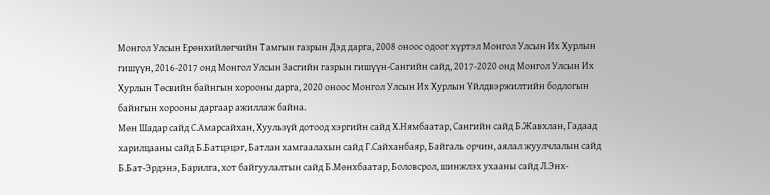Монгол Улсын Ерөнхийлөгчийн Тамгын газрын Дэд дарга, 2008 оноос одоог хүртэл Монгол Улсын Их Хурлын гишүүн, 2016-2017 онд Монгол Улсын Засгийн газрын гишүүн-Сангийн сайд, 2017-2020 онд Монгол Улсын Их Хурлын Төсвийн байнгын хорооны дарга, 2020 оноос Монгол Улсын Их Хурлын Үйлдвэржилтийн бодлогын байнгын хорооны даргаар ажиллаж байна.
Мөн Шадар сайд С.Амарсайхан, Хуульзүй дотоод хэргийн сайд Х.Нямбаатар, Сангийн сайд Б.Жавхлан, Гадаад харилцааны сайд Б.Батцэцэг, Батлан хамгаалахын сайд Г.Сайханбаяр, Байгаль орчин, аялал жуулчлалын сайд Б.Бат-Эрдэнэ, Барилга, хот байгуулалтын сайд Б.Мөнхбаатар, Боловсрол, шинжлэх ухааны сайд Л.Энх-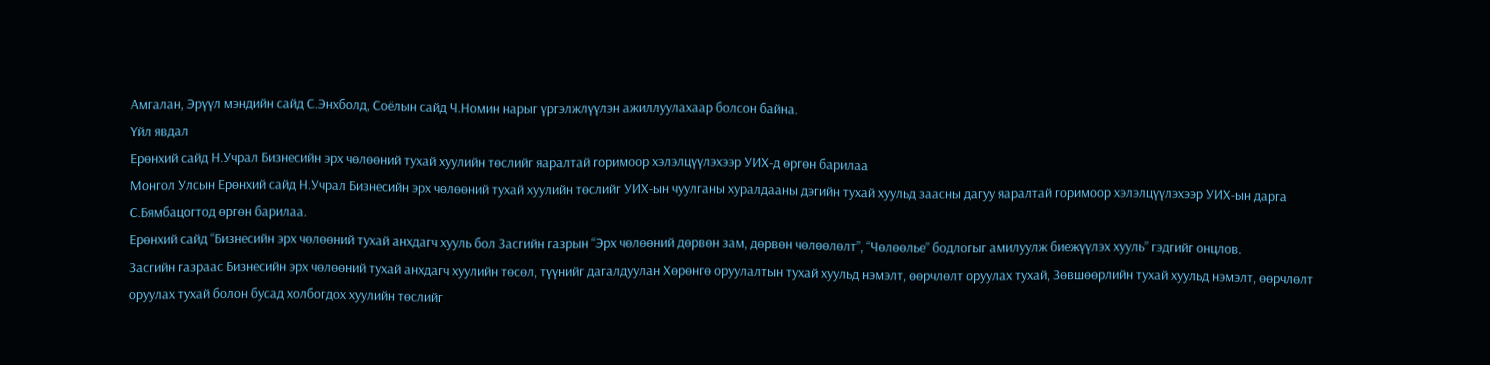Амгалан, Эрүүл мэндийн сайд С.Энхболд, Соёлын сайд Ч.Номин нарыг үргэлжлүүлэн ажиллуулахаар болсон байна.
Үйл явдал
Ерөнхий сайд Н.Учрал Бизнесийн эрх чөлөөний тухай хуулийн төслийг яаралтай горимоор хэлэлцүүлэхээр УИХ-д өргөн барилаа
Монгол Улсын Ерөнхий сайд Н.Учрал Бизнесийн эрх чөлөөний тухай хуулийн төслийг УИХ-ын чуулганы хуралдааны дэгийн тухай хуульд заасны дагуу яаралтай горимоор хэлэлцүүлэхээр УИХ-ын дарга С.Бямбацогтод өргөн барилаа.
Ерөнхий сайд “Бизнесийн эрх чөлөөний тухай анхдагч хууль бол Засгийн газрын “Эрх чөлөөний дөрвөн зам, дөрвөн чөлөөлөлт”, “Чөлөөлье” бодлогыг амилуулж биежүүлэх хууль” гэдгийг онцлов.
Засгийн газраас Бизнесийн эрх чөлөөний тухай анхдагч хуулийн төсөл, түүнийг дагалдуулан Хөрөнгө оруулалтын тухай хуульд нэмэлт, өөрчлөлт оруулах тухай, Зөвшөөрлийн тухай хуульд нэмэлт, өөрчлөлт оруулах тухай болон бусад холбогдох хуулийн төслийг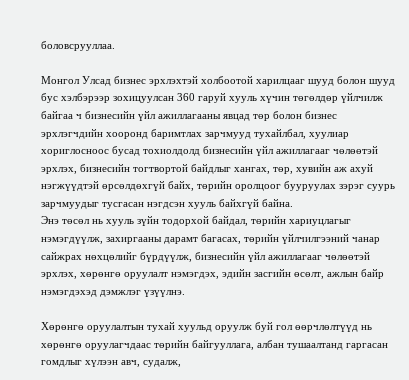боловсрууллаа.

Монгол Улсад бизнес эрхлэхтэй холбоотой харилцааг шууд болон шууд бус хэлбэрээр зохицуулсан 360 гаруй хууль хүчин төгөлдөр үйлчилж байгаа ч бизнесийн үйл ажиллагааны явцад төр болон бизнес эрхлэгчдийн хооронд баримтлах зарчмууд тухайлбал, хуулиар хориглосноос бусад тохиолдолд бизнесийн үйл ажиллагааг чөлөөтэй эрхлэх, бизнесийн тогтвортой байдлыг хангах, төр, хувийн аж ахуй нэгжүүдтэй өрсөлдөхгүй байх, төрийн оролцоог бууруулах зэрэг суурь зарчмуудыг тусгасан нэгдсэн хууль байхгүй байна.
Энэ төсөл нь хууль зүйн тодорхой байдал, төрийн хариуцлагыг нэмэгдүүлж, захиргааны дарамт багасах, төрийн үйлчилгээний чанар сайжрах нөхцөлийг бүрдүүлж, бизнесийн үйл ажиллагааг чөлөөтэй эрхлэх, хөрөнгө оруулалт нэмэгдэх, эдийн засгийн өсөлт, ажлын байр нэмэгдэхэд дэмжлэг үзүүлнэ.

Хөрөнгө оруулалтын тухай хуульд оруулж буй гол өөрчлөлтүүд нь хөрөнгө оруулагчдаас төрийн байгууллага, албан тушаалтанд гаргасан гомдлыг хүлээн авч, судалж,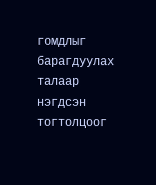гомдлыг барагдуулах талаар нэгдсэн тогтолцоог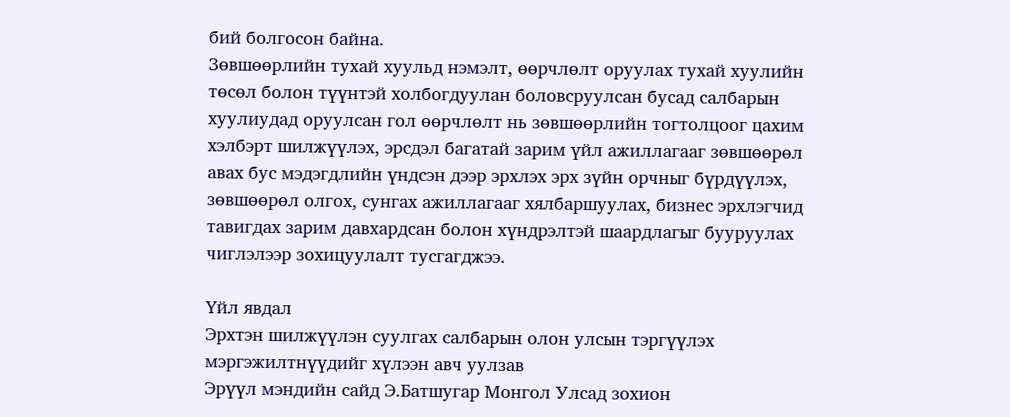бий болгосон байна.
Зөвшөөрлийн тухай хуульд нэмэлт, өөрчлөлт оруулах тухай хуулийн төсөл болон түүнтэй холбогдуулан боловсруулсан бусад салбарын хуулиудад оруулсан гол өөрчлөлт нь зөвшөөрлийн тогтолцоог цахим хэлбэрт шилжүүлэх, эрсдэл багатай зарим үйл ажиллагааг зөвшөөрөл авах бус мэдэгдлийн үндсэн дээр эрхлэх эрх зүйн орчныг бүрдүүлэх, зөвшөөрөл олгох, сунгах ажиллагааг хялбаршуулах, бизнес эрхлэгчид тавигдах зарим давхардсан болон хүндрэлтэй шаардлагыг бууруулах чиглэлээр зохицуулалт тусгагджээ.

Үйл явдал
Эрхтэн шилжүүлэн суулгах салбарын олон улсын тэргүүлэх мэргэжилтнүүдийг хүлээн авч уулзав
Эрүүл мэндийн сайд Э.Батшугар Монгол Улсад зохион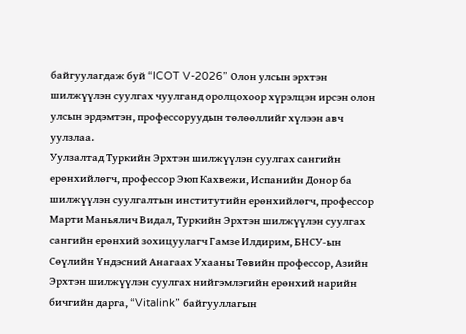байгуулагдаж буй “ICOT V-2026” Олон улсын эрхтэн шилжүүлэн суулгах чуулганд оролцохоор хүрэлцэн ирсэн олон улсын эрдэмтэн, профессоруудын төлөөллийг хүлээн авч уулзлаа.
Уулзалтад Туркийн Эрхтэн шилжүүлэн суулгах сангийн ерөнхийлөгч, профессор Эюп Кахвежи, Испанийн Донор ба шилжүүлэн суулгалтын институтийн ерөнхийлөгч, профессор Марти Маньялич Видал, Туркийн Эрхтэн шилжүүлэн суулгах сангийн ерөнхий зохицуулагч Гамзе Илдирим, БНСУ-ын Сөүлийн Үндэсний Анагаах Ухааны Төвийн профессор, Азийн Эрхтэн шилжүүлэн суулгах нийгэмлэгийн ерөнхий нарийн бичгийн дарга, “Vitalink” байгууллагын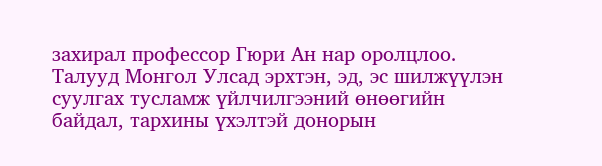захирал профессор Гюри Ан нар оролцлоо.
Талууд Монгол Улсад эрхтэн, эд, эс шилжүүлэн суулгах тусламж үйлчилгээний өнөөгийн байдал, тархины үхэлтэй донорын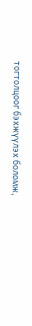тогтолцоог бэхжүүлэх боломж,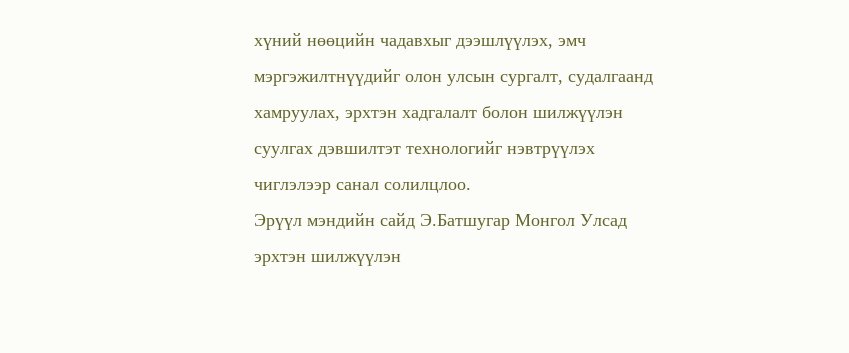хүний нөөцийн чадавхыг дээшлүүлэх, эмч мэргэжилтнүүдийг олон улсын сургалт, судалгаанд хамруулах, эрхтэн хадгалалт болон шилжүүлэн суулгах дэвшилтэт технологийг нэвтрүүлэх чиглэлээр санал солилцлоо.
Эрүүл мэндийн сайд Э.Батшугар Монгол Улсад эрхтэн шилжүүлэн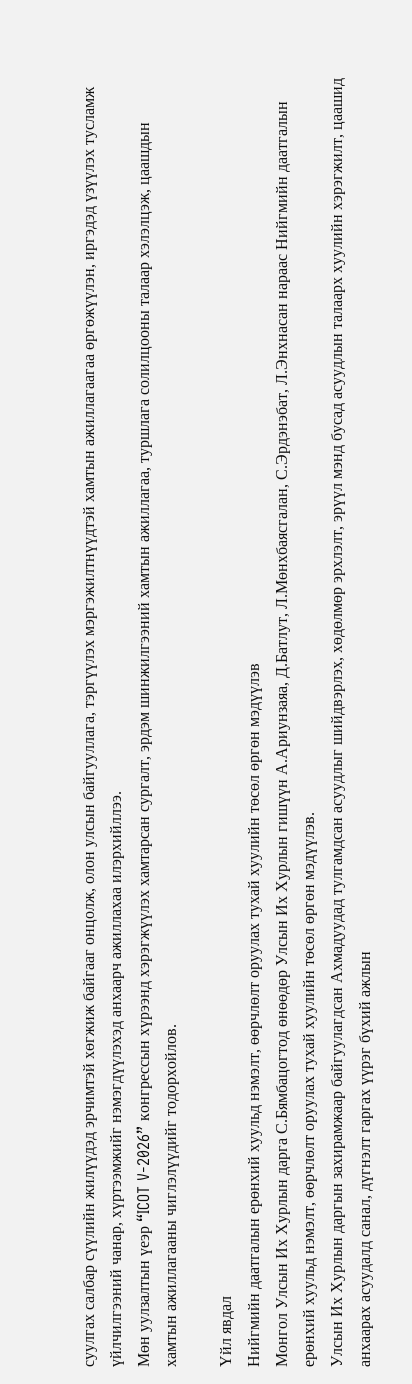суулгах салбар сүүлийн жилүүдэд эрчимтэй хөгжиж байгааг онцолж, олон улсын байгууллага, тэргүүлэх мэргэжилтнүүдтэй хамтын ажиллагаагаа өргөжүүлэн, иргэдэд үзүүлэх тусламж үйлчилгээний чанар, хүртээмжийг нэмэгдүүлэхэд анхаарч ажиллахаа илэрхийллээ.
Мөн уулзалтын үеэр “ICOT V-2026” конгрессын хүрээнд хэрэгжүүлэх хамтарсан сургалт, эрдэм шинжилгээний хамтын ажиллагаа, туршлага солилцооны талаар хэлэлцэж, цаашдын хамтын ажиллагааны чиглэлүүдийг тодорхойлов.

Үйл явдал
Нийгмийн даатгалын ерөнхий хуульд нэмэлт, өөрчлөлт оруулах тухай хуулийн төсөл өргөн мэдүүлэв
Монгол Улсын Их Хурлын дарга С.Бямбацогтод өнөөдөр Улсын Их Хурлын гишүүн А.Ариунзаяа, Д.Батлут, Л.Мөнхбаясгалан, С.Эрдэнэбат, Л.Энхнасан нараас Нийгмийн даатгалын ерөнхий хуульд нэмэлт, өөрчлөлт оруулах тухай хуулийн төсөл өргөн мэдүүлэв.
Улсын Их Хурлын даргын захирамжаар байгуулагдсан Ахмадуудад тулгамдсан асуудлыг шийдвэрлэх, хөдөлмөр эрхлэлт, эрүүл мэнд бусад асуудлын талаарх хуулийн хэрэгжилт, цаашид анхаарах асуудалд санал, дүгнэлт гаргах үүрэг бүхий ажлын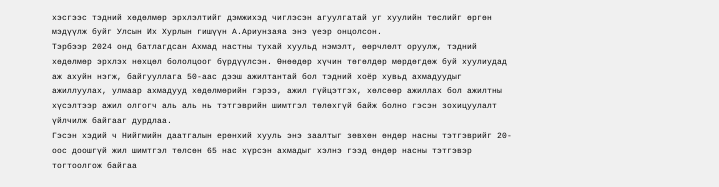хэсгээс тэдний хөдөлмөр эрхлэлтийг дэмжихэд чиглэсэн агуулгатай уг хуулийн төслийг өргөн мэдүүлж буйг Улсын Их Хурлын гишүүн А.Ариунзаяа энэ үеэр онцолсон.
Тэрбээр 2024 онд батлагдсан Ахмад настны тухай хуульд нэмэлт, өөрчлөлт оруулж, тэдний хөдөлмөр эрхлэх нөхцөл бололцоог бүрдүүлсэн. Өнөөдөр хүчин төгөлдөр мөрдөгдөж буй хуулиудад аж ахуйн нэгж, байгууллага 50-аас дээш ажилтантай бол тэдний хоёр хувьд ахмадуудыг ажиллуулах, улмаар ахмадууд хөдөлмөрийн гэрээ, ажил гүйцэтгэх, хөлсөөр ажиллах бол ажилтны хүсэлтээр ажил олгогч аль аль нь тэтгэврийн шимтгэл төлөхгүй байж болно гэсэн зохицуулалт үйлчилж байгааг дурдлаа.
Гэсэн хэдий ч Нийгмийн даатгалын ерөнхий хууль энэ заалтыг зөвхөн өндөр насны тэтгэврийг 20-оос доошгүй жил шимтгэл төлсөн 65 нас хүрсэн ахмадыг хэлнэ гээд өндөр насны тэтгэвэр тогтоолгож байгаа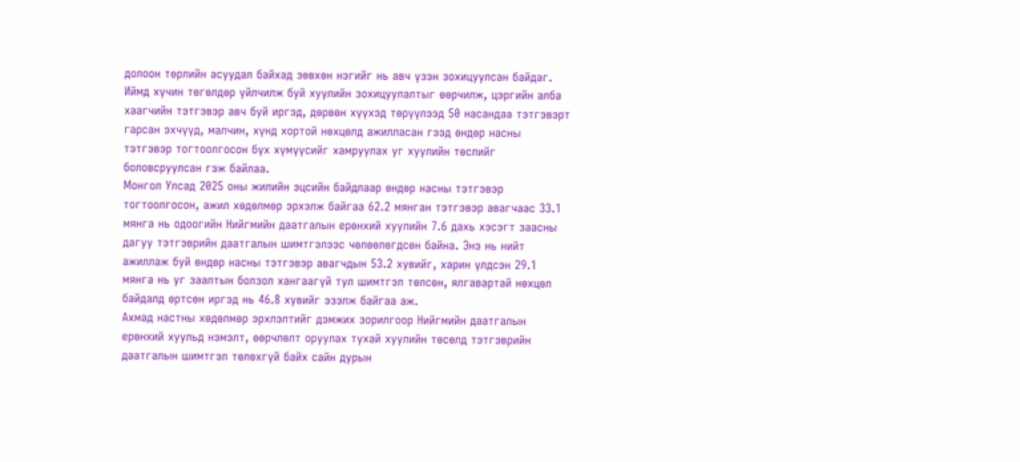долоон төрлийн асуудал байхад зөвхөн нэгийг нь авч үзэн зохицуулсан байдаг. Иймд хүчин төгөлдөр үйлчилж буй хуулийн зохицуулалтыг өөрчилж, цэргийн алба хаагчийн тэтгэвэр авч буй иргэд, дөрвөн хүүхэд төрүүлээд 50 насандаа тэтгэвэрт гарсан эхчүүд, малчин, хүнд хортой нөхцөлд ажилласан гээд өндөр насны тэтгэвэр тогтоолгосон бүх хүмүүсийг хамруулах уг хуулийн төслийг боловсруулсан гэж байлаа.
Монгол Улсад 2025 оны жилийн эцсийн байдлаар өндөр насны тэтгэвэр тогтоолгосон, ажил хөдөлмөр эрхэлж байгаа 62.2 мянган тэтгэвэр авагчаас 33.1 мянга нь одоогийн Нийгмийн даатгалын ерөнхий хуулийн 7.6 дахь хэсэгт заасны дагуу тэтгэврийн даатгалын шимтгэлээс чөлөөлөгдсөн байна. Энэ нь нийт ажиллаж буй өндөр насны тэтгэвэр авагчдын 53.2 хувийг, харин үлдсэн 29.1 мянга нь уг заалтын болзол хангаагүй тул шимтгэл төлсөн, ялгавартай нөхцөл байдалд өртсөн иргэд нь 46.8 хувийг эзэлж байгаа аж.
Ахмад настны хөдөлмөр эрхлэлтийг дэмжих зорилгоор Нийгмийн даатгалын ерөнхий хуульд нэмэлт, өөрчлөлт оруулах тухай хуулийн төсөлд тэтгэврийн даатгалын шимтгэл төлөхгүй байх сайн дурын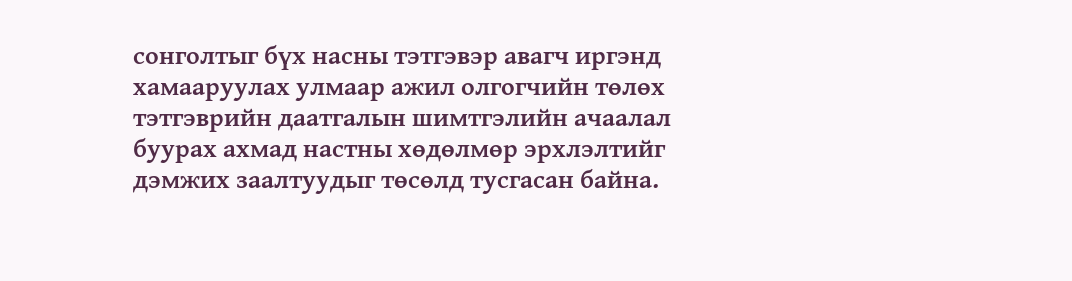сонголтыг бүх насны тэтгэвэр авагч иргэнд хамааруулах улмаар ажил олгогчийн төлөх тэтгэврийн даатгалын шимтгэлийн ачаалал буурах ахмад настны хөдөлмөр эрхлэлтийг дэмжих заалтуудыг төсөлд тусгасан байна.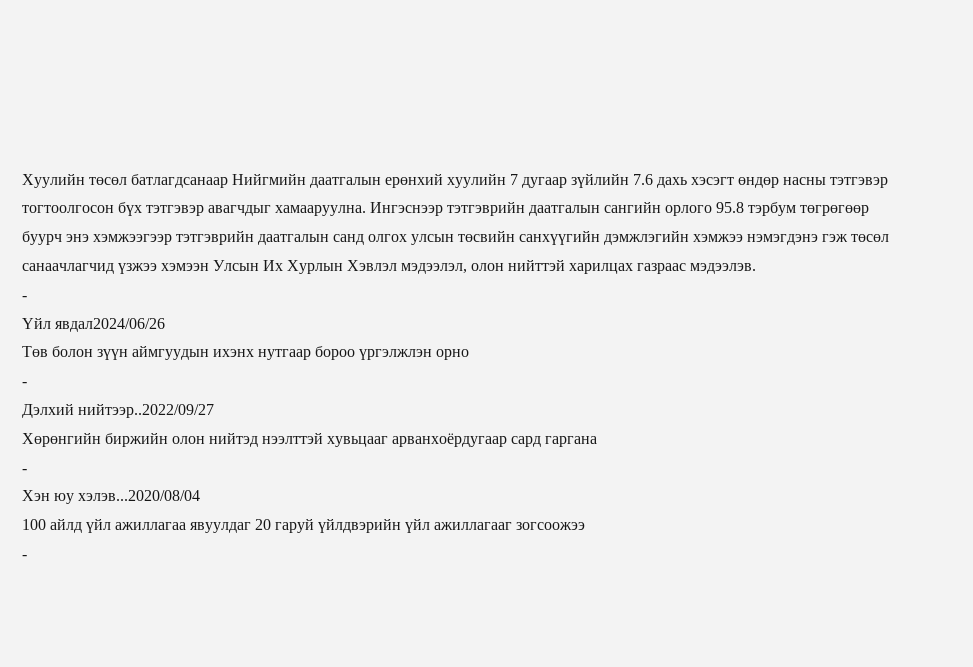Хуулийн төсөл батлагдсанаар Нийгмийн даатгалын ерөнхий хуулийн 7 дугаар зүйлийн 7.6 дахь хэсэгт өндөр насны тэтгэвэр тогтоолгосон бүх тэтгэвэр авагчдыг хамааруулна. Ингэснээр тэтгэврийн даатгалын сангийн орлого 95.8 тэрбум төгрөгөөр буурч энэ хэмжээгээр тэтгэврийн даатгалын санд олгох улсын төсвийн санхүүгийн дэмжлэгийн хэмжээ нэмэгдэнэ гэж төсөл санаачлагчид үзжээ хэмээн Улсын Их Хурлын Хэвлэл мэдээлэл, олон нийттэй харилцах газраас мэдээлэв.
-
Үйл явдал2024/06/26
Төв болон зүүн аймгуудын ихэнх нутгаар бороо үргэлжлэн орно
-
Дэлхий нийтээр..2022/09/27
Хөрөнгийн биржийн олон нийтэд нээлттэй хувьцааг арванхоёрдугаар сард гаргана
-
Хэн юу хэлэв...2020/08/04
100 айлд үйл ажиллагаа явуулдаг 20 гаруй үйлдвэрийн үйл ажиллагааг зогсоожээ
-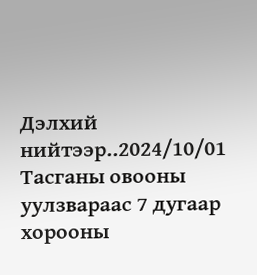Дэлхий нийтээр..2024/10/01
Тасганы овооны уулзвараас 7 дугаар хорооны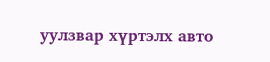уулзвар хүртэлх авто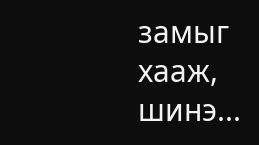замыг хааж, шинэ...